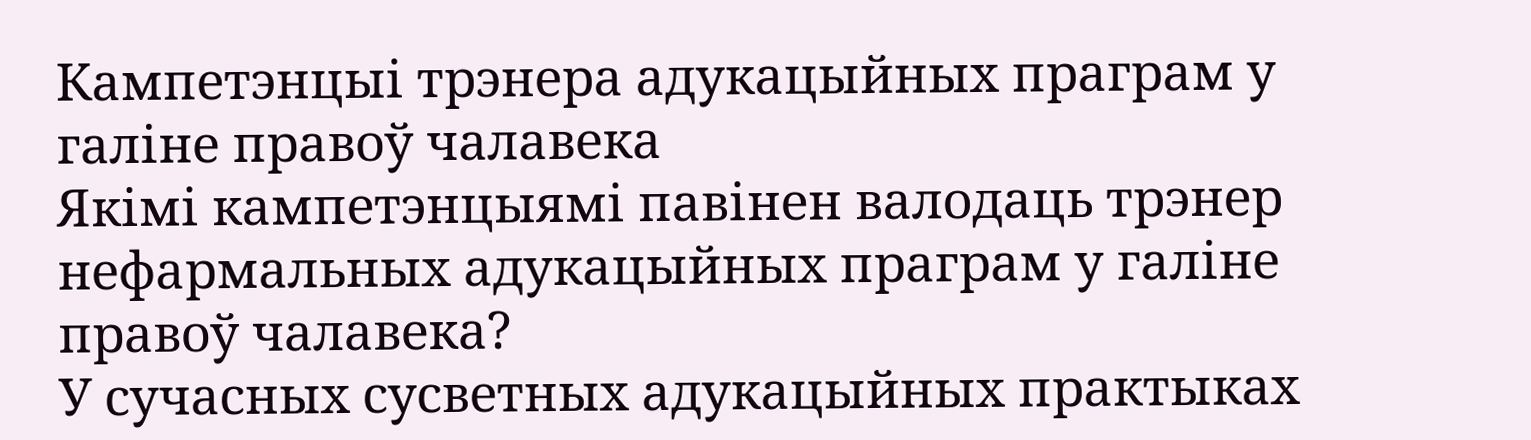Кампетэнцыі трэнера адукацыйных праграм у галіне правоў чалавека
Якімі кампетэнцыямі павінен валодаць трэнер нефармальных адукацыйных праграм у галіне правоў чалавека?
У сучасных сусветных адукацыйных практыках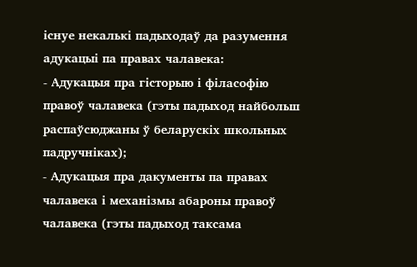існуе некалькі падыходаў да разумення адукацыі па правах чалавека:
- Адукацыя пра гісторыю і філасофію правоў чалавека (гэты падыход найбольш распаўсюджаны ў беларускіх школьных падручніках);
- Адукацыя пра дакументы па правах чалавека і механізмы абароны правоў чалавека (гэты падыход таксама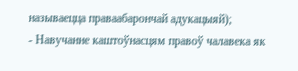называецца праваабарончай адукацыяй);
- Навучанне каштоўнасцям правоў чалавека як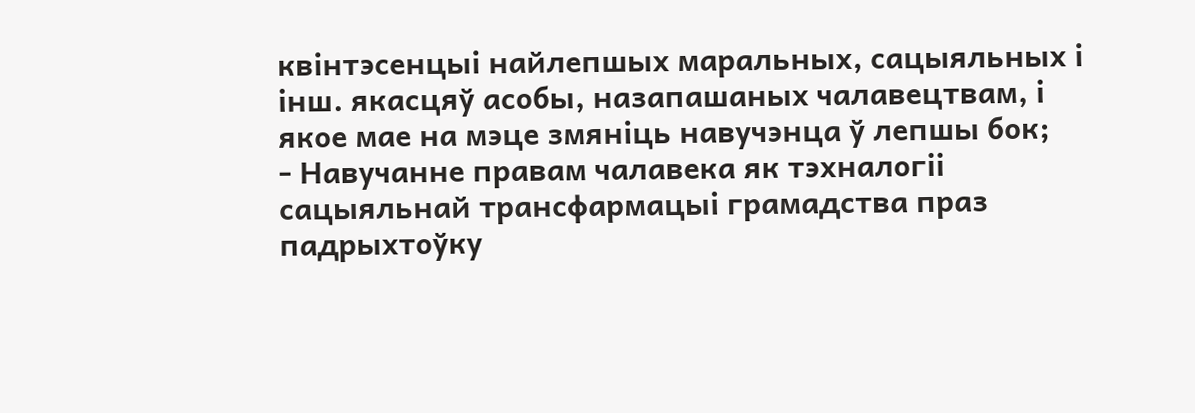квінтэсенцыі найлепшых маральных, сацыяльных і інш. якасцяў асобы, назапашаных чалавецтвам, і якое мае на мэце змяніць навучэнца ў лепшы бок;
- Навучанне правам чалавека як тэхналогіі сацыяльнай трансфармацыі грамадства праз падрыхтоўку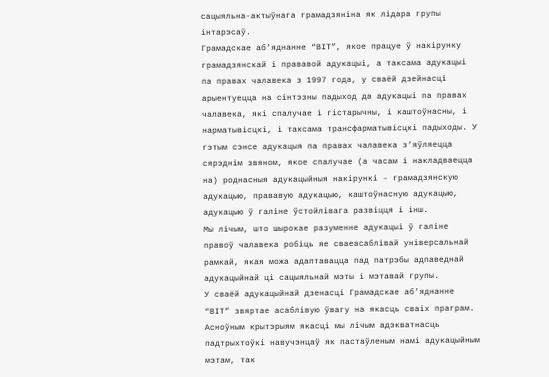сацыяльна-актыўнага грамадзяніна як лідара групы інтарэсаў.
Грамадскае аб’яднанне “ВІТ”, якое працуе ў накірунку грамадзянскай і прававой адукацыі, а таксама адукацыі па правах чалавека з 1997 года, у сваёй дзейнасці арыентуецца на сінтэзны падыход да адукацыі па правах чалавека, які спалучае і гістарычны, і каштоўнасны, і нарматывісцкі, і таксама трансфарматывісцкі падыходы. У гэтым сэнсе адукацыя па правах чалавека з’яўляецца сярэднім звяном, якое спалучае (а часам і накладваецца на) роднасныя адукацыйныя накірункі – грамадзянскую адукацыю, прававую адукацыю, каштоўнасную адукацыю, адукацыю ў галіне ўстойлівага развіцця і інш.
Мы лічым, што шырокае разуменне адукацыі ў галіне правоў чалавека робіць яе сваеасаблівай універсальнай рамкай, якая можа адаптавацца пад патрэбы адпаведнай адукацыйнай ці сацыяльнай мэты і мэтавай групы.
У сваёй адукацыйнай дзенасці Грамадскае аб’яднанне “ВІТ” звяртае асаблівую ўвагу на якасць сваіх праграм. Асноўным крытэрыям якасці мы лічым адэкватнасць падтрыхтоўкі навучэнцаў як пастаўленым намі адукацыйным мэтам, так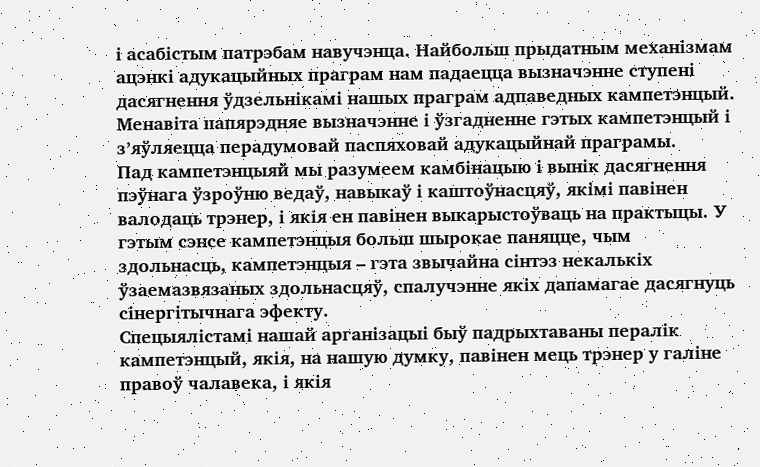і асабістым патрэбам навучэнца. Найбольш прыдатным механізмам ацэнкі адукацыйных праграм нам падаецца вызначэнне ступені дасягнення ўдзельнікамі нашых праграм адпаведных кампетэнцый. Менавіта папярэдняе вызначэнне і ўзгадненне гэтых кампетэнцый і з’яўляецца перадумовай паспяховай адукацыйнай праграмы.
Пад кампетэнцыяй мы разумеем камбінацыю і вынік дасягнення пэўнага ўзроўню ведаў, навыкаў і каштоўнасцяў, якімі павінен валодаць трэнер, і якія ен павінен выкарыстоўваць на практыцы. У гэтым сэнсе кампетэнцыя больш шырокае паняцце, чым здольнасць, кампетэнцыя – гэта звычайна сінтэз некалькіх ўзаемазвязаных здольнасцяў, спалучэнне якіх дапамагае дасягнуць сінергітычнага эфекту.
Спецыялістамі нашай арганізацыі быў падрыхтаваны пералік кампетэнцый, якія, на нашую думку, павінен мець трэнер у галіне правоў чалавека, і якія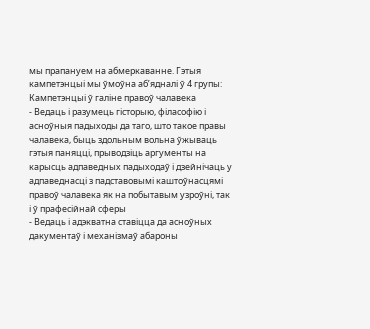мы прапануем на абмеркаванне. Гэтыя кампетэнцыі мы ўмоўна аб’ядналі ў 4 групы:
Кампетэнцыі ў галіне правоў чалавека
- Ведаць і разумець гісторыю, філасофію і асноўныя падыходы да таго, што такое правы чалавека, быць здольным вольна ўжываць гэтыя паняцці, прыводзіць аргументы на карысць адпаведных падыходаў і дзейнічаць у адпаведнасці з падставовымі каштоўнасцямі правоў чалавека як на побытавым узроўні, так і ў прафесійнай сферы
- Ведаць і адэкватна ставіцца да асноўных дакументаў і механізмаў абароны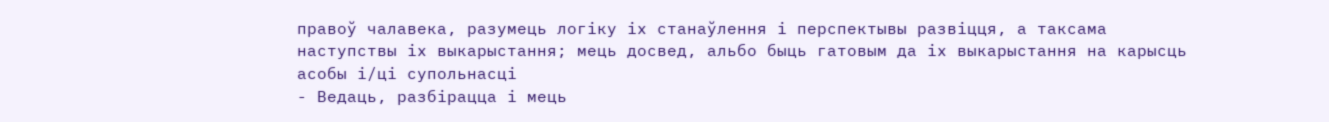правоў чалавека, разумець логіку іх станаўлення і перспектывы развіцця, а таксама наступствы іх выкарыстання; мець досвед, альбо быць гатовым да іх выкарыстання на карысць асобы і/ці супольнасці
- Ведаць, разбірацца і мець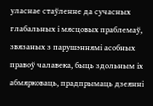уласнае стаўленне да сучасных глабальных і мясцовых праблемаў, звязаных з парушэннямі асобных правоў чалавека, быць здольным іх абмярковаць, прадпрымаць дзеянні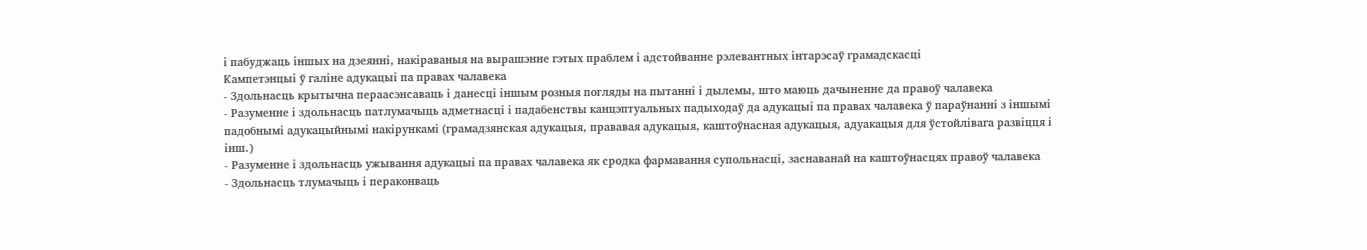і пабуджаць іншых на дзеянні, накіраваныя на вырашэнне гэтых праблем і адстойванне рэлевантных інтарэсаў грамадскасці
Кампетэнцыі ў галіне адукацыі па правах чалавека
- Здольнасць крытычна пераасэнсаваць і данесці іншым розныя погляды на пытанні і дылемы, што маюць дачыненне да правоў чалавека
- Разуменне і здольнасць патлумачыць адметнасці і падабенствы канцэптуальных падыходаў да адукацыі па правах чалавека ў параўнанні з іншымі падобнымі адукацыйнымі накірункамі (грамадзянская адукацыя, прававая адукацыя, каштоўнасная адукацыя, адуакацыя для ўстойлівага развіцця і інш.)
- Разуменне і здольнасць ужывання адукацыі па правах чалавека як сродка фармавання супольнасці, заснаванай на каштоўнасцях правоў чалавека
- Здольнасць тлумачыць і пераконваць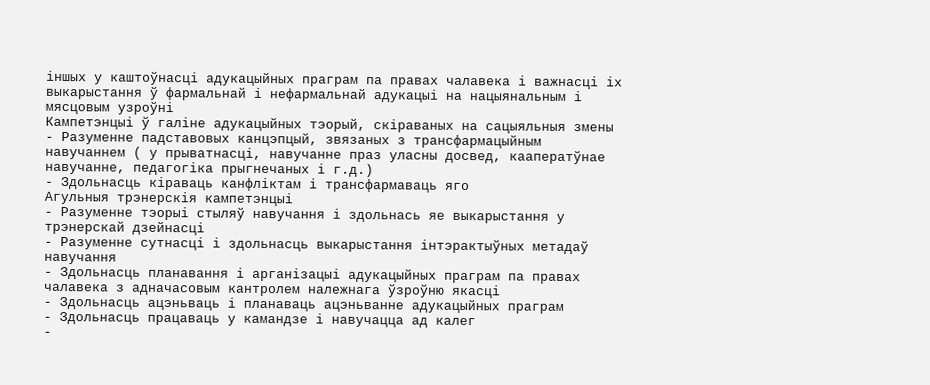іншых у каштоўнасці адукацыйных праграм па правах чалавека і важнасці іх выкарыстання ў фармальнай і нефармальнай адукацыі на нацыянальным і мясцовым узроўні
Кампетэнцыі ў галіне адукацыйных тэорый, скіраваных на сацыяльныя змены
- Разуменне падставовых канцэпцый, звязаных з трансфармацыйным навучаннем ( у прыватнасці, навучанне праз уласны досвед, кааператўнае навучанне, педагогіка прыгнечаных і г.д.)
- Здольнасць кіраваць канфліктам і трансфармаваць яго
Агульныя трэнерскія кампетэнцыі
- Разуменне тэорыі стыляў навучання і здольнась яе выкарыстання у трэнерскай дзейнасці
- Разуменне сутнасці і здольнасць выкарыстання інтэрактыўных метадаў навучання
- Здольнасць планавання і арганізацыі адукацыйных праграм па правах чалавека з адначасовым кантролем належнага ўзроўню якасці
- Здольнасць ацэньваць і планаваць ацэньванне адукацыйных праграм
- Здольнасць працаваць у камандзе і навучацца ад калег
-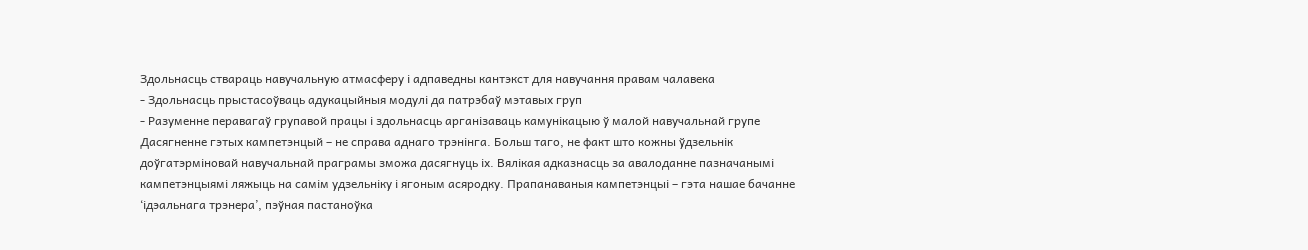Здольнасць ствараць навучальную атмасферу і адпаведны кантэкст для навучання правам чалавека
- Здольнасць прыстасоўваць адукацыйныя модулі да патрэбаў мэтавых груп
- Разуменне перавагаў групавой працы і здольнасць арганізаваць камунікацыю ў малой навучальнай групе
Дасягненне гэтых кампетэнцый – не справа аднаго трэнінга. Больш таго, не факт што кожны ўдзельнік доўгатэрміновай навучальнай праграмы зможа дасягнуць іх. Вялікая адказнасць за авалоданне пазначанымі кампетэнцыямі ляжыць на самім удзельніку і ягоным асяродку. Прапанаваныя кампетэнцыі – гэта нашае бачанне ‘ідэальнага трэнера’, пэўная пастаноўка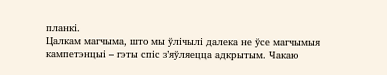планкі.
Цалкам магчыма, што мы ўлічылі далека не ўсе магчымыя кампетэнцыі – гэты спіс з’яўляецца адкрытым. Чакаю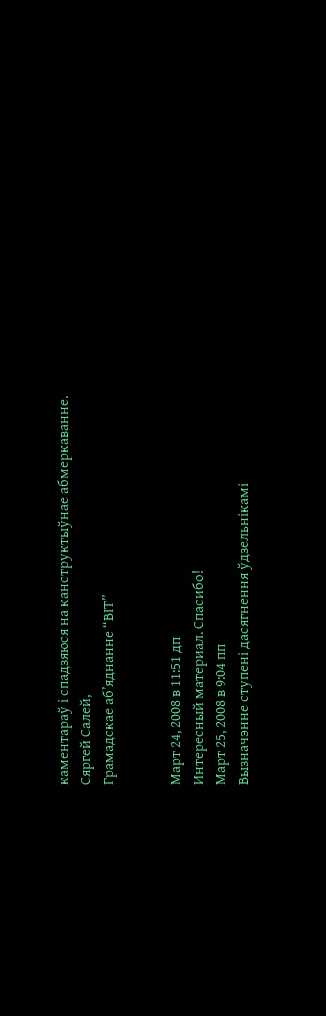каментараў і спадзяюся на канструктыўнае абмеркаванне.
Сяргей Салей,
Грамадскае аб’яднанне “ВІТ”


Март 24, 2008 в 11:51 дп
Интересный материал. Спасибо!
Март 25, 2008 в 9:04 пп
Вызначэнне ступені дасягнення ўдзельнікамі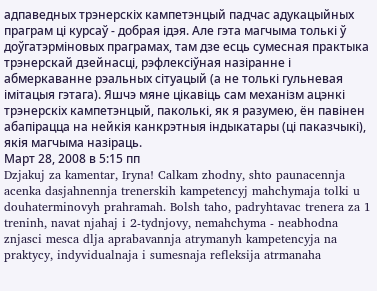адпаведных трэнерскіх кампетэнцый падчас адукацыйных праграм ці курсаў - добрая ідэя. Але гэта магчыма толькі ў доўгатэрміновых праграмах, там дзе есць сумесная практыка трэнерскай дзейнасці, рэфлексіўная назіранне і абмеркаванне рэальных сітуацый (а не толькі гульневая імітацыя гэтага). Яшчэ мяне цікавіць сам механізм ацэнкі трэнерскіх кампетэнцый, паколькі, як я разумею, ён павінен абапірацца на нейкія канкрэтныя індыкатары (ці паказчыкі), якія магчыма назіраць.
Март 28, 2008 в 5:15 пп
Dzjakuj za kamentar, Iryna! Calkam zhodny, shto paunacennja acenka dasjahnennja trenerskih kampetencyj mahchymaja tolki u douhaterminovyh prahramah. Bolsh taho, padryhtavac trenera za 1 treninh, navat njahaj i 2-tydnjovy, nemahchyma - neabhodna znjasci mesca dlja aprabavannja atrymanyh kampetencyja na praktycy, indyvidualnaja i sumesnaja refleksija atrmanaha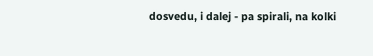dosvedu, i dalej - pa spirali, na kolki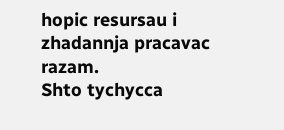hopic resursau i zhadannja pracavac razam.
Shto tychycca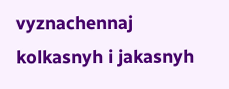vyznachennaj kolkasnyh i jakasnyh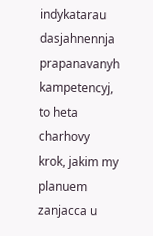indykatarau dasjahnennja prapanavanyh kampetencyj, to heta charhovy krok, jakim my planuem zanjacca u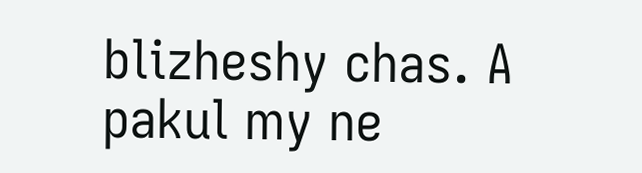blizheshy chas. A pakul my ne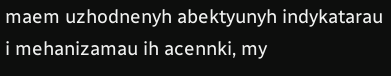maem uzhodnenyh abektyunyh indykatarau i mehanizamau ih acennki, my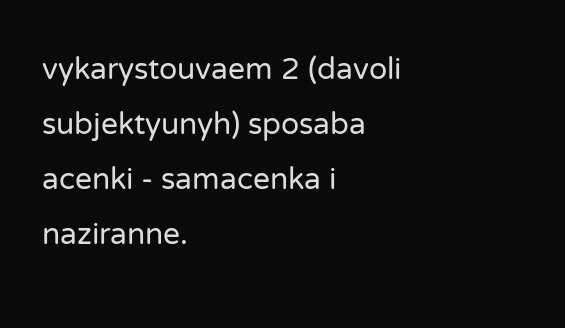vykarystouvaem 2 (davoli subjektyunyh) sposaba acenki - samacenka i naziranne.